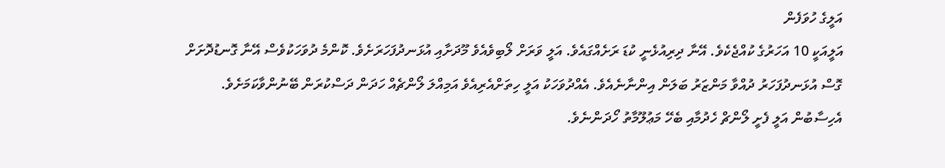އަލީގެ ހުވަފެން
އަލީއަކީ 10 އަހަރުގެ ކުއްޖެކެވެ. އޭނާ ދިރިއުޅެނީ ކުޑަ ރަށެއްގައެވެ. އަލީ ވަރަށް ލޯބިވެއެވެ މޫދަށާއި އުޅަނދުފަހަރަށެވެ. ކޮންމެ ދުވަހަކުވެސް އޭނާ ގޮނޑުދޮށަށް ގޮސް އުޅަނދުފަހަރު ދުއްވާ މަންޒަރު ބަލަން އިންނާނެއެވެ. އެއްދުވަހަކު އަލީ ހިތަށްއެރިއެވެ އަމިއްލަ ލޯންޗެއް ހަދަން ދަސްކުރަން ބޭނުންވާކަމަށެވެ. އެހިސާބުން އަލީ ފެށީ ލޯންޗް ހެދުމާއި ބެހޭ މަޢުލޫމާތު ހޯދަންނެވެ.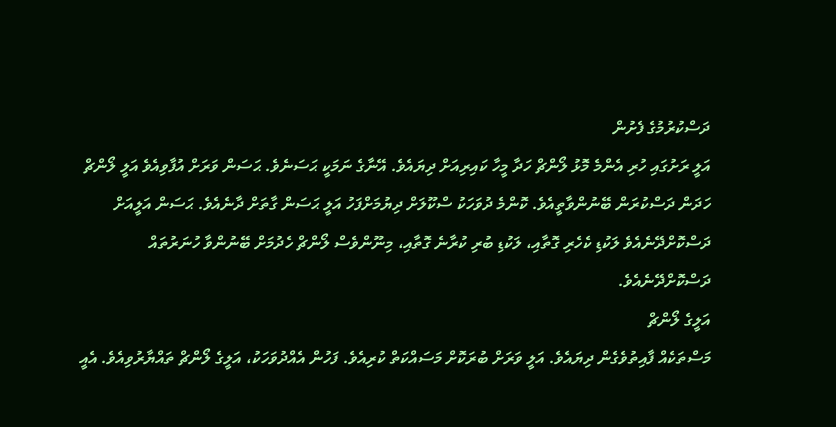ދަސްކުރުމުގެ ފެށުން
އަލީ ރަށުގައި ހުރި އެންމެ މޮޅު ލޯންޗް ހަދާ މީހާ ކައިރިއަށް ދިޔައެވެ. އޭނާގެ ނަމަކީ ޙަސަނެވެ. ޙަސަން ވަރަށް އުފާވިއެވެ އަލީ ލޯންޗް ހަދަން ދަސްކުރަން ބޭނުންވާތީއެވެ. ކޮންމެ ދުވަހަކު ސްކޫލަށް ދިޔުމަށްފަހު އަލީ ޙަސަން ގާތަށް ދާނެއެވެ. ޙަސަން އަލީއަށް ދަސްކޮށްދޭނެއެވެ ލަކުޑި ކެހެރި ގޮތާއި، ލަކުޑި ބުރި ކުރާނެ ގޮތާއި، މިނޫންވެސް ލޯންޗް ހެދުމަށް ބޭނުންވާ ހުނަރުތައް ދަސްކޮށްދޭނެއެވެ.
އަލީގެ ލޯންޗް
މަސްތަކެއް ފާއިތުވެގެން ދިޔައެވެ. އަލީ ވަރަށް ބުރަކޮށް މަސައްކަތް ކުރިއެވެ. ފަހުން އެއްދުވަހަކު، އަލީގެ ލޯންޗް ތައްޔާރުވިއެވެ. އެއީ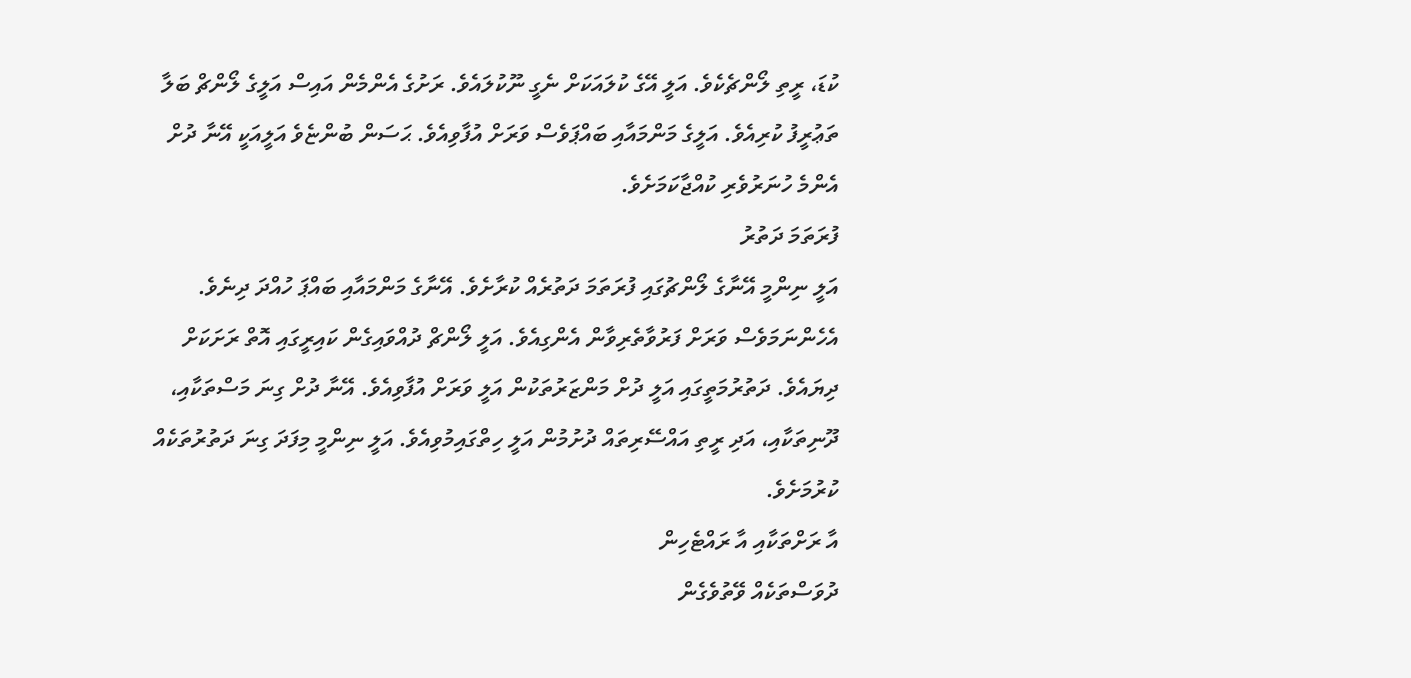ކުޑަ، ރީތި ލޯންޗެކެވެ. އަލީ އޭގެ ކުލައަކަށް ނެގީ ނޫކުލައެވެ. ރަށުގެ އެންމެން އައިސް އަލީގެ ލޯންޗް ބަލާ ތަޢުރީފު ކުރިއެވެ. އަލީގެ މަންމައާއި ބައްޕަވެސް ވަރަށް އުފާވިއެވެ. ޙަސަން ބުންޏެވެ އަލީއަކީ އޭނާ ދުށް އެންމެ ހުނަރުވެރި ކުއްޖާކަމަށެވެ.
ފުރަތަމަ ދަތުރު
އަލީ ނިންމީ އޭނާގެ ލޯންޗުގައި ފުރަތަމަ ދަތުރެއް ކުރާށެވެ. އޭނާގެ މަންމައާއި ބައްޕަ ހުއްދަ ދިނެވެ. އެހެންނަމަވެސް ވަރަށް ފަރުވާތެރިވާން އެންގިއެވެ. އަލީ ލޯންޗް ދުއްވައިގެން ކައިރީގައި އޮތް ރަށަކަށް ދިޔައެވެ. ދަތުރުމަތީގައި އަލީ ދުށް މަންޒަރުތަކުން އަލީ ވަރަށް އުފާވިއެވެ. އޭނާ ދުށް ގިނަ މަސްތަކާއި، ދޫނިތަކާއި، އަދި ރީތި އައްސޭރިތައް ދުށުމުން އަލީ ހިތްގައިމުވިއެވެ. އަލީ ނިންމީ މިފަދަ ގިނަ ދަތުރުތަކެއް ކުރުމަށެވެ.
އާ ރަށްތަކާއި އާ ރައްޓެހިން
ދުވަސްތަކެއް ވޭތުވެގެން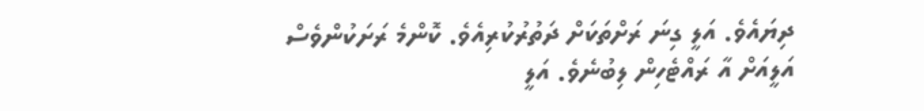ދިޔައެވެ. އަލީ ގިނަ ރަށްތަކަށް ދަތުރުކުރިއެވެ. ކޮންމެ ރަށަކުންވެސް އަލީއަށް އާ ރައްޓެހިން ލިބުނެވެ. އަލީ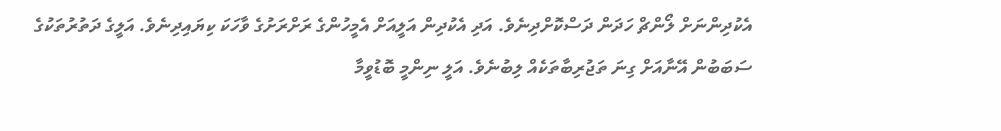އެކުދިންނަށް ލޯންޗް ހަދަން ދަސްކޮށްދިނެވެ. އަދި އެކުދިން އަލީއަށް އެމީހުންގެ ރަށްރަށުގެ ވާހަކަ ކިޔައިދިނެވެ. އަލީގެ ދަތުރުތަކުގެ ސަބަބުން އޭނާއަށް ގިނަ ތަޖުރިބާތަކެއް ލިބުނެވެ. އަލީ ނިންމީ ބޮޑުވީމާ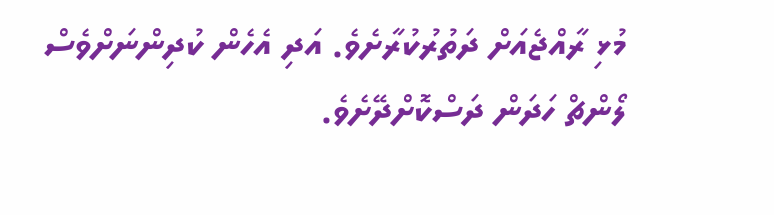މުޅި ރާއްޖެއަށް ދަތުރުކުރާށެވެ. އަދި އެހެން ކުދިންނަށްވެސް ލޯންޗް ހަދަން ދަސްކޮށްދޭށެވެ.